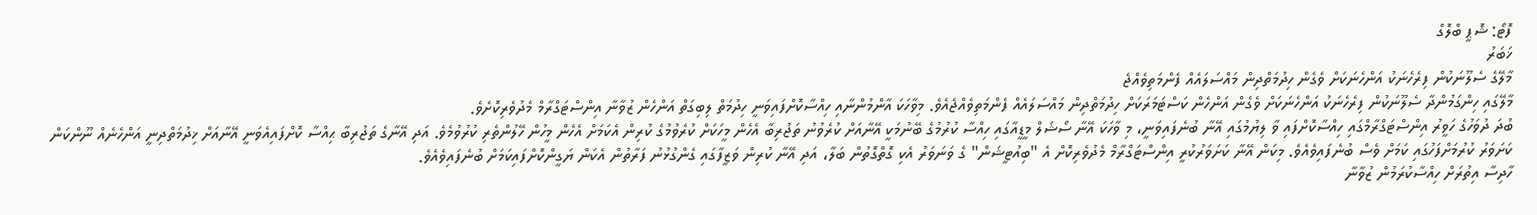ފޮޓޯ: ޝޮޕީ ބްލޮގް
ޚަބަރު
މާލޭގެ ސެލޫނަކުން ފިރެހެނަކު އަންހެނަކަށް ވެގެން ހިދުމަތްދިން މައްސަލައެއް ފެންމަތިވެއްޖެ
މާލޭގައި ހިންގަމުންދާ ސެލޫނަކުން ފިރެހެނަކު އަންހެނަކަށް ވެގެން އަންހެން ކަސްޓަމަރަކަށް ހިދުމަތްދިން މައްސަލައެއް ފެންމަތިވެއްޖެއެވެ. މިވާހަކަ އާންމުންނާއި ހިއްސާކޮށްފައިވަނީ ހިދުމަތް ލިބިގަތް އަންހެން ޒުވާނާ އިންސްޓަގްރާމް މެދުވެރިކޮށެވެ.
ބުދަ ދުވަހުގެ ހަވީރު އިންސްޓަގްރާމްގައި ހިއްސާކޮށްފައި ވާ ލިޔުމުގައި އޭނާ ބުނެފައިވަނީ، މި ވާހަކަ އޭނާ ސޯޝަލް މީޑީއާގައި ހިއްސާ ކުރުމުގެ ބޭނުމަކީ އޭނާއަށް ކުރެވުނު ތަޖުރިބާ އެހެން މީހަކަށް ކުރެވުމުގެ ކުރިން އެކަމަށް އެހެން މީހުން ހޭލުންތެރި ކުރުވުމެވެ. އަދި އޭނާގެ ތަޖުރިބާ ޙިއްސާ ކޮށްފައިއެވަނީ އޭނާއަށް ޚިދުމަތްދިނީ އަންހެނެއް ނޫންކަން ކަށަވަރު ކުރުމަށްފަހުގައި ކަމަށް ވެސް ބުނެފައިވެއެވެ. މިކަން އޭނާ ކަށަވަރުކުރީ އިންސްޓަގްރާމް މެދުވެރިކޮށް އެ "ބިއުޓީޝަން" ގެ ވަނަވަރު އެކި ގޮތްގޮތުން ބަލާ، އަދި އޭނާ ކުރިން ވަޒީފާގައި ގެންގުޅުނު ފަރާތުން އެކަން ޔަގީންކޮށްފައިކަމަށް ބުނެފައިވެއެވެ.
ހާދިސާ އިތުރަށް ހިއްސާކުރަމުން ޒުވާނާ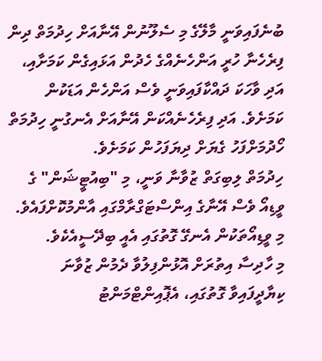ބުނެފައިވަނީ މާލޭގެ މި ސެލޫނުން އޭނާއަށް ހިދުމަތް ދިން ފިރެހެނާ ހުރީ އަންހެނެއްގެ ހެދުން އަޅައިގެން ކަމަށާއި، އަދި ވާހަކަ ދައްކާފައިވަނީ ވެސް އަންހެން އަޑަކުން ކަމަށެވެ. އަދި ފިރެހެނެއްކަން އޭނާއަށް އެނގުނީ ހިދުމަތް ހޯދުމަށްފަހު ގެޔަށް ދިޔަފަހުން ކަމަށެވެ.
ހިދުމަތް ލިބިގަތް ޒުވާނާ ވަނީ، މި "ބިއުޓީޝަން" ގެ ވީޑިއޯ ވެސް އޭނާގެ އިންސްޓަގްރާމްގައި އާންމުކޮށްފައެވެ. މި ވީޑިއޯތަކުން އެނގޭ ގޮތުގައި އެއީ ބިދޭސީއެކެވެ.
މި ހާދިސާ އިތުރަށް އޮޅުންފިލުވާ ދެމުން ޒުވާނަ ކިޔާދީފައިވާ ގޮތުގައި، އެޕޮއިންޓްމަންޓު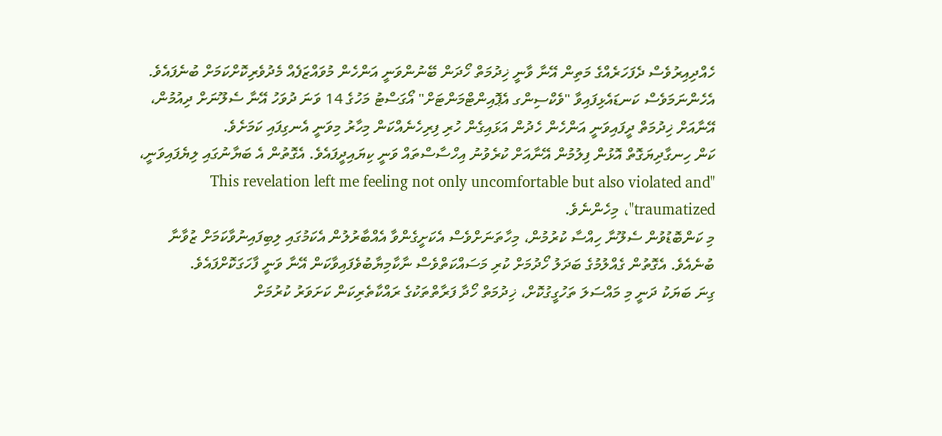ހެއްދިއިރުވެސް ދެފަހަރެއްގެ މަތިން އޭނާ ވާނީ ޚިދުމަތް ހޯދަން ބޭނުންވަނީ އަންހެން މުވައްޒަފެއް މެދުވެރިކޮށްކަމަށް ބުނެފައެވެ. އެހެންނަމަވެސް ކަނޑައެޅިފައިވާ "ވެކްސިންގ އެޕޮއިންޓްމަންޓަށް" އޯގަސްޓު މަހުގެ 14 ވަނަ ދުވަހު އޭނާ ސެލޫނަށް ދިއުމުން، އޭނާއަށް ޚިދުމަތް ދީފައިވަނީ އަންހެން ހެދުން އަޅައިގެން ހުރި ފިރިހެނެއްކަން މިހާރު މިވަނީ އެނގިފައި ކަމަށެވެ.
ކަން ހިނގާދިޔަގޮތް އޮޅުން ފިލުމުން އޭނާއަށް ކުރެވުނު އިހްސާސްތައް ވަނީ ކިޔައިދީފައެވެ. އެގޮތުން އެ ބަޔާނުގައި ލިޔެފައިވަނީ، "This revelation left me feeling not only uncomfortable but also violated and traumatized"، މިހެންނެވެ.
މި ކަންބޮޑުވުން ސެލޫނާ ހިއްސާ ކުރުމުން، މިހާތަނަށްވެސް އެކަށީގެންވާ އެއްބާރުލުން އެކަމުގައި ލިބިފައިނުވާކަމަށް ޒުވާނާ ބުނެއެވެ. އެގޮތުން ގެއްލުމުގެ ބަދަލު ހޯދުމަށް ކުރި މަސައްކަތްވެސް ނާކާމިޔާބުވެފައިވާކަން އޭނާ ވަނީ ފާހަގަކޮށްފައެވެ.
ގިނަ ބަޔަކު ދަނީ މި މައްސަލަ ތަހުގީގުކޮށް، ޚިދުމަތް ހޯދާ ފަރާތްތަކުގެ ރައްކާތެރިކަން ކަށަވަރު ކުރުމަށް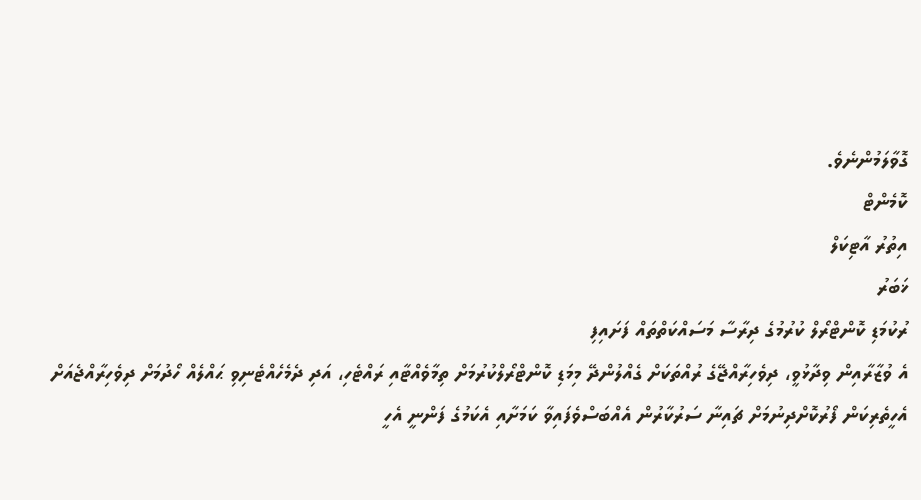ގޮވާލަމުންނެވެ.
ކޮމެންޓް
އިތުރު އާޓިކަލް
ޚަބަރު
ރުކުމަޑި ކޮންޓްރޯލް ކުރުމުގެ ދިރާސާ މަސައްކަތްތައް ފަށައިފި
އެ ވުޒާރާއިން ވިދާޅުވީ، ދިވެހިރާއްޖޭގެ ރުއްތަކަށް ގެއްލުންދޭ މިމަޑި ކޮންޓްރޯލްކުރުމަށް ތިމާވެއްޓާއި ރައްޓެހި، އަދި ދެމެހެއްޓެނިވި ޙައްލެއް ހޯދުމަށް ދިވެހިރާއްޖެއަށް އެހީތެރިކަން ފޯރުކޮށްދިނުމަށް ޗައިނާ ސަރުކާރުން އެއްބަސްވެފައިވާ ކަމަށާއި އެކަމުގެ ފަންނީ އެހީ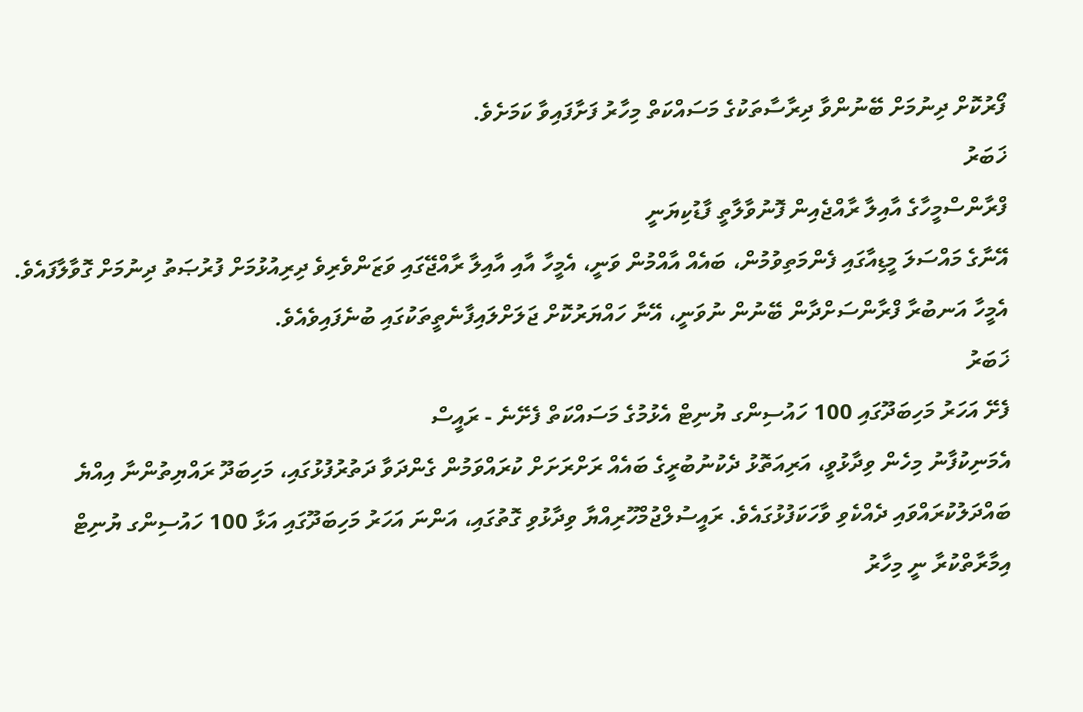ފޯރުކޮށް ދިނުމަށް ބޭނުންވާ ދިރާސާތަކުގެ މަސައްކަތް މިހާރު ފަށާފައިވާ ކަމަށެވެ.
ޚަބަރު
ފްރާންސްމީހާގެ އާއިލާ ރާއްޖެއިން ފޮނުވާލާތީ ފާޑުކިޔަނީ
އޭނާގެ މައްސަލަ މީޑިއާގައި ފެންމަތިވުމުން، ބައެއް އާއްމުން ވަނީ، އެމީހާ އާއި އާއިލާ ރާއްޖޭގައި ވަޒަންވެރިވެ ދިރިއުޅުމަށް ފުރުޞަތު ދިނުމަށް ގޮވާލާފައެވެ. އެމީހާ އަނބުރާ ފްރާންސަށްދާން ބޭނުން ނުވަނީ، އޭނާ ހައްޔަރުކޮށް ޖަލަށްލައިފާނެތީތަކުގައި ބުނެފައިވެއެވެ.
ޚަބަރު
ފެށޭ އަހަރު މަހިބަދޫގައި 100 ހައުސިންގ ޔުނިޓް އެޅުމުގެ މަސައްކަތް ފެށޭނެ - ރައީސް
އެމަނިކުފާނު މިހެން ވިދާޅުވީ، އަރިއަތޮޅު ދެކުނުބުރީގެ ބައެއް ރަށްރަށަށް ކުރައްވަމުން ގެންދަވާ ދަތުރުފުޅުގައި، މަހިބަދޫ ރައްޔިތުންނާ އިއްޔެ ބައްދަލުކުރައްވައި ދެއްކެވި ވާހަކަފުޅުގައެވެ. ރައީސުލްޖުމްހޫރިއްޔާ ވިދާޅުވި ގޮތުގައި، އަންނަ އަހަރު މަހިބަދޫގައި އަޅާ 100 ހައުސިންގ ޔުނިޓް އިމާރާތްކުރާ ނީ މިހާރު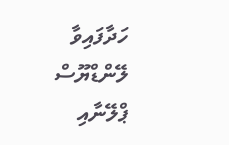ހަދާފައިވާ ލޭންޑްޔޫސް ޕްލޭނާއި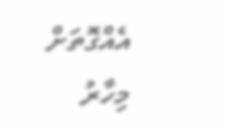އެއްގޮތަށް މިހާރު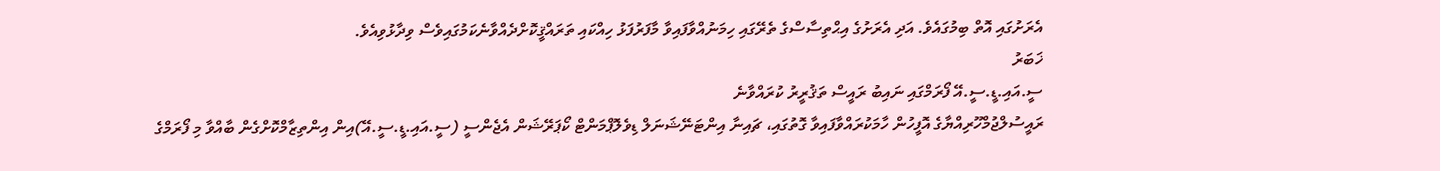އެރަށުގައި އޮތް ބިމުގައެވެ. އަދި އެރަށުގެ އިޙްތިސާސްގެ ތެރޭގައި ހިމަނުއްވާފައިވާ މާފަރުފަޅު ހިއްކައި ތަރައްޤީކޮށްދެއްވާނެކަމުގައިވެސް ވިދާޅުވިއެވެ.
ޚަބަރު
ސީ.އައި.ޑީ.ސީ.އޭ ފޯރަމްގައި ނައިބު ރައީސް ތަޤުރީރު ކުރައްވާނެ
ރައީސުލްޖުމްހޫރިއްޔާގެ އޮފީހުން ހާމަކުރައްވާފައިވާ ގޮތުގައި، ޗައިނާ އިންޓަނޭޝަނަލް ޑިވެލޮޕްމަންޓް ކޯޕަރޭޝަން އެޖެންސީ (ސީ.އައި.ޑީ.ސީ.އޭ)އިން އިންތިޒާމްކޮށްގެން ބާއްވާ މި ފޯރަމްގެ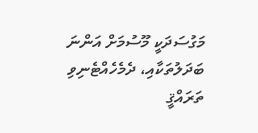މަގުސަދަކީ މޫސުމަށް އަންނަ ބަދަލުތަކާއި، ދެމެހެއްޓެނިވި ތަރައްޤީ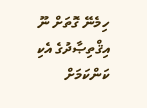ހިމެނޭ ގޮތަށް ނޫ އިޤްތިޞާދުގެ އެކި ކަންކަމަށް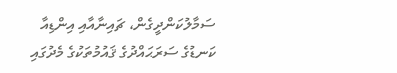ސަމާލުކަންދީގެން، ޗައިނާއާއި އިންޑިއާ ކަނޑުގެ ސަރަޙައްދުގެ ޤައުމުތަކުގެ މެދުގައި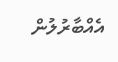އެއްބާރުލުން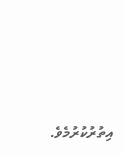އިތުރުކުރުމެވެ.